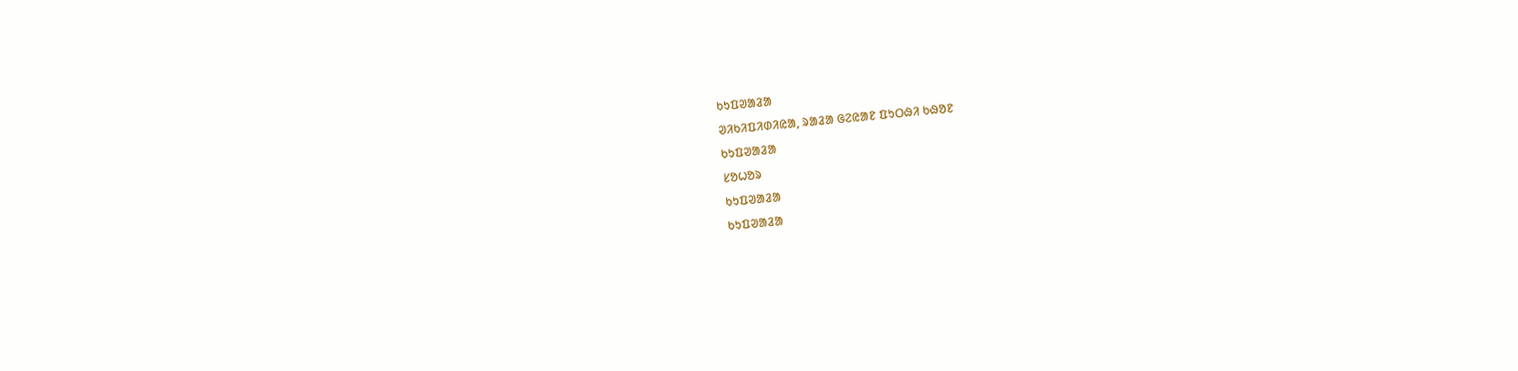ᱠᱩᱯᱣᱟᱲᱟ
ᱣᱤᱠᱤᱯᱤᱰᱤᱭᱟ, ᱨᱟᱲᱟ ᱜᱮᱭᱟᱱ ᱯᱩᱛᱷᱤ ᱠᱷᱚᱱ
ᱠᱩᱯᱣᱟᱲᱟ
ᱥᱚᱦᱚᱨ
ᱠᱩᱯᱣᱟᱲᱟ
ᱠᱩᱯᱣᱟᱲᱟ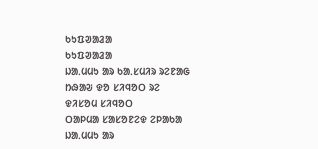ᱠᱩᱯᱣᱟᱲᱟ
ᱠᱩᱯᱣᱟᱲᱟ
ᱡᱟᱹᱢᱢᱩ ᱟᱨ ᱠᱟᱹᱥᱢᱤᱨ ᱨᱮᱱᱟᱜ ᱴᱷᱟᱶ ᱫᱚ ᱥᱤᱧᱚᱛ ᱨᱮ
ᱫᱤᱥᱚᱢ ᱥᱤᱧᱚᱛ
ᱛᱟᱞᱢᱟ ᱥᱟᱥᱚᱱᱮᱫ ᱮᱞᱟᱠᱟ ᱡᱟᱹᱢᱢᱩ ᱟᱨ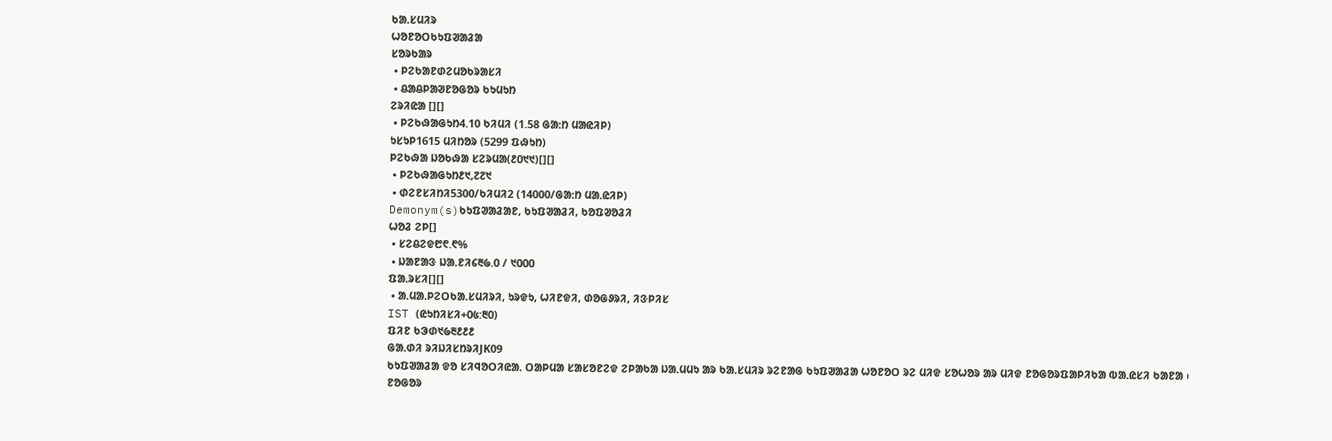ᱠᱟᱹᱥᱢᱤᱨ
ᱦᱚᱱᱚᱛᱠᱩᱯᱣᱟᱲᱟ
ᱥᱚᱨᱠᱟᱨ
 • ᱞᱮᱠᱟᱱᱰᱮᱢᱚᱠᱨᱟᱥᱤ
 • ᱪᱟᱪᱞᱟᱣᱱᱚᱜᱚᱨ ᱠᱩᱢᱩᱴ
ᱮᱨᱤᱭᱟ [][]
 • ᱞᱮᱠᱷᱟᱜᱩᱴ4.10 ᱠᱤᱢᱤ (1.58 ᱜᱟᱺᱴ ᱢᱟᱭᱤᱞ)
ᱩᱥᱩᱞ1615 ᱢᱤᱴᱚᱨ (5299 ᱯᱷᱩᱴ)
ᱞᱮᱠᱷᱟ ᱡᱚᱠᱷᱟ ᱥᱮᱨᱢᱟ(᱒᱐᱑᱑)[][]
 • ᱞᱮᱠᱷᱟᱜᱩᱴ᱒᱑,᱗᱗᱑
 • ᱰᱮᱱᱥᱤᱴᱤ5300/ᱠᱤᱢᱤ2 (14000/ᱜᱟᱺᱴ ᱢᱟᱹᱭᱤᱞ)
Demonym(s)ᱠᱩᱯᱣᱟᱲᱟᱱ, ᱠᱩᱯᱣᱟᱲᱤ, ᱠᱚᱯᱣᱚᱲᱤ
ᱦᱚᱲ ᱮᱞ[]
 • ᱥᱮᱪᱮᱫ᱘᱖.᱖%
 • ᱡᱟᱱᱟᱝ ᱡᱟᱹᱱᱤ᱔᱓᱙.᱐ / ᱑᱐᱐᱐
ᱯᱟᱹᱨᱥᱤ[][]
 • ᱟᱹᱢᱟᱹᱞᱮᱛᱠᱟᱹᱥᱢᱤᱨᱤ, ᱩᱨᱫᱩ, ᱦᱤᱱᱫᱤ, ᱰᱚᱜᱽᱨᱤ, ᱤᱝᱞᱤᱥ
IST (ᱭᱩᱴᱤᱥᱤ+᱐᱕:᱓᱐)
ᱯᱤᱱ ᱠᱳᱰ᱑᱙᱓᱒᱒᱒
ᱜᱟᱹᱰᱤ ᱨᱤᱡᱤᱥᱴᱨᱤJK09
ᱠᱩᱯᱣᱟᱲᱟ ᱫᱚ ᱥᱤᱧᱚᱛᱤᱭᱟᱹ ᱛᱟᱞᱢᱟ ᱥᱟᱥᱚᱱᱮᱫ ᱮᱞᱟᱠᱟ ᱡᱟᱹᱢᱢᱩ ᱟᱨ ᱠᱟᱹᱥᱢᱤᱨ ᱨᱮᱱᱟᱜ ᱠᱩᱯᱣᱟᱲᱟ ᱦᱚᱱᱚᱛ ᱨᱮ ᱢᱤᱫ ᱥᱚᱦᱚᱨ ᱟᱨ ᱢᱤᱫ ᱱᱚᱜᱚᱨᱯᱟᱞᱤᱠᱟ ᱵᱟᱹᱭᱥᱤ ᱠᱟᱱᱟ ᱾
ᱱᱚᱜᱚᱨ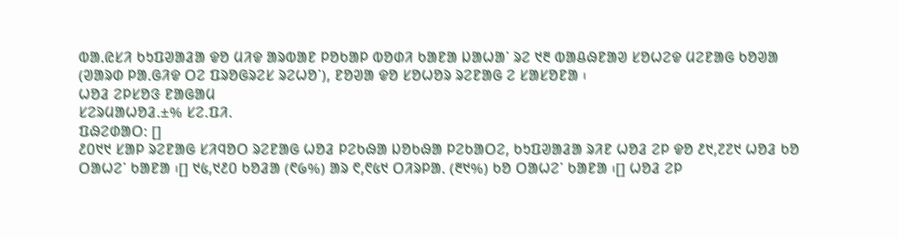ᱵᱟᱹᱭᱥᱤ ᱠᱩᱯᱣᱟᱲᱟ ᱫᱚ ᱢᱤᱫ ᱟᱨᱵᱟᱱ ᱞᱚᱠᱟᱞ ᱵᱚᱰᱤ ᱠᱟᱱᱟ ᱡᱟᱦᱟᱸ ᱨᱮ ᱑᱓ ᱵᱟᱪᱷᱱᱟᱣ ᱥᱚᱦᱮᱫ ᱢᱮᱱᱟᱜ ᱠᱚᱣᱟ (ᱣᱟᱨᱰ ᱞᱟᱹᱜᱤᱫ ᱛᱮ ᱯᱨᱚᱜᱨᱮᱥ ᱨᱮᱦᱚᱸ), ᱱᱚᱣᱟ ᱫᱚ ᱥᱚᱦᱚᱨ ᱨᱮᱱᱟᱜ ᱮ ᱥᱟᱥᱚᱱᱟ ᱾
ᱦᱚᱲ ᱮᱞᱥᱚᱝ ᱱᱟᱜᱟᱢ
ᱥᱮᱨᱢᱟᱦᱚᱲ.±% ᱥᱮ.ᱯᱤ.
ᱯᱷᱮᱰᱟᱛ: []
᱒᱐᱑᱑ ᱥᱟᱞ ᱨᱮᱱᱟᱜ ᱥᱤᱧᱚᱛ ᱨᱮᱱᱟᱜ ᱦᱚᱲ ᱞᱮᱠᱷᱟ ᱡᱚᱠᱷᱟ ᱞᱮᱠᱟᱛᱮ, ᱠᱩᱯᱣᱟᱲᱟ ᱨᱤᱱ ᱦᱚᱲ ᱮᱞ ᱫᱚ ᱒᱑,᱗᱗᱑ ᱦᱚᱲ ᱠᱚ ᱛᱟᱦᱮᱸ ᱠᱟᱱᱟ ᱾[] ᱑᱕,᱑᱒᱐ ᱠᱚᱲᱟ (᱖᱙%) ᱟᱨ ᱖,᱖᱕᱑ ᱛᱤᱨᱞᱟᱹ (᱓᱑%) ᱠᱚ ᱛᱟᱦᱮᱸ ᱠᱟᱱᱟ ᱾[] ᱦᱚᱲ ᱮᱞ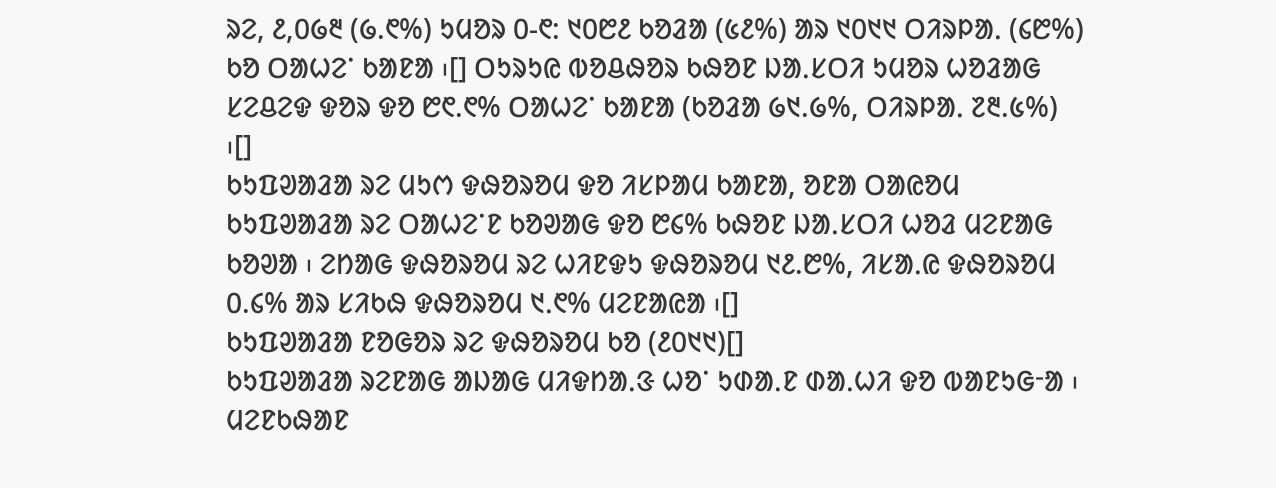ᱨᱮ, ᱒,᱐᱙᱓ (᱙.᱖%) ᱩᱢᱚᱨ ᱐-᱖: ᱑᱐᱘᱒ ᱠᱚᱲᱟ (᱕᱒%) ᱟᱨ ᱑᱐᱑᱑ ᱛᱤᱨᱞᱟᱹ (᱔᱘%) ᱠᱚ ᱛᱟᱦᱮᱸ ᱠᱟᱱᱟ ᱾[] ᱛᱩᱨᱩᱭ ᱵᱚᱪᱷᱚᱨ ᱠᱷᱚᱱ ᱡᱟᱹᱥᱛᱤ ᱩᱢᱚᱨ ᱦᱚᱲᱟᱜ ᱥᱮᱪᱮᱫ ᱫᱚᱨ ᱫᱚ ᱘᱖.᱖% ᱛᱟᱦᱮᱸ ᱠᱟᱱᱟ (ᱠᱚᱲᱟ ᱙᱑.᱙%, ᱛᱤᱨᱞᱟᱹ ᱗᱓.᱕%) ᱾[]
ᱠᱩᱯᱣᱟᱲᱟ ᱨᱮ ᱢᱩᱬ ᱫᱷᱚᱨᱚᱢ ᱫᱚ ᱤᱥᱞᱟᱢ ᱠᱟᱱᱟ, ᱚᱱᱟ ᱛᱟᱭᱚᱢ ᱠᱩᱯᱣᱟᱲᱟ ᱨᱮ ᱛᱟᱦᱮᱸᱱ ᱠᱚᱣᱟᱜ ᱫᱚ ᱘᱔% ᱠᱷᱚᱱ ᱡᱟᱹᱥᱛᱤ ᱦᱚᱲ ᱢᱮᱱᱟᱜ ᱠᱚᱣᱟ ᱾ ᱮᱴᱟᱜ ᱫᱷᱚᱨᱚᱢ ᱨᱮ ᱦᱤᱱᱫᱩ ᱫᱷᱚᱨᱚᱢ ᱑᱒.᱘%, ᱤᱥᱟᱹᱭ ᱫᱷᱚᱨᱚᱢ ᱐.᱔% ᱟᱨ ᱥᱤᱠᱷ ᱫᱷᱚᱨᱚᱢ ᱑ᱹ᱖% ᱢᱮᱱᱟᱭᱟ ᱾[]
ᱠᱩᱯᱣᱟᱲᱟ ᱱᱚᱜᱚᱨ ᱨᱮ ᱫᱷᱚᱨᱚᱢ ᱠᱚ (᱒᱐᱑᱑)[]
ᱠᱩᱯᱣᱟᱲᱟ ᱨᱮᱱᱟᱜ ᱟᱡᱟᱜ ᱢᱤᱫᱴᱟᱹᱝ ᱦᱚᱸ ᱩᱰᱟᱹᱱ ᱰᱟᱹᱦᱤ ᱫᱚ ᱵᱟᱱᱩᱜᱼᱟ ᱾ ᱢᱮᱱᱠᱷᱟᱱ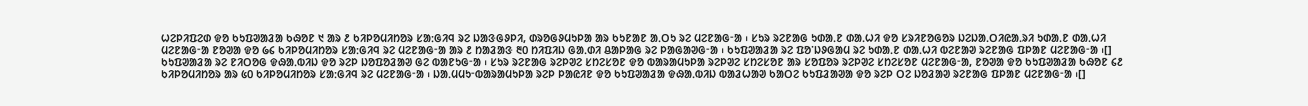ᱦᱮᱞᱤᱯᱮᱰ ᱫᱚ ᱠᱩᱯᱣᱟᱲᱟ ᱠᱷᱚᱱ ᱑ ᱟᱨ ᱒ ᱠᱤᱞᱚᱢᱤᱴᱚᱨ ᱥᱟᱺᱜᱤᱧ ᱨᱮ ᱡᱟᱝᱜᱽᱞᱤ, ᱰᱨᱚᱜᱽᱢᱩᱞᱟ ᱟᱨ ᱠᱩᱱᱟᱱ ᱟᱹᱛᱩ ᱨᱮ ᱢᱮᱱᱟᱜᱼᱟ ᱾ ᱥᱩᱨ ᱨᱮᱱᱟᱜ ᱩᱰᱟᱹᱱ ᱰᱟᱹᱦᱤ ᱫᱚ ᱥᱨᱤᱱᱚᱜᱚᱨ ᱡᱮᱡᱟᱹᱛᱤᱭᱟᱹᱨᱤ ᱩᱰᱟᱹᱱ ᱰᱟᱹᱦᱤ ᱢᱮᱱᱟᱜᱼᱟ ᱱᱚᱣᱟ ᱫᱚ ᱙᱔ ᱠᱤᱞᱚᱢᱤᱴᱚᱨ ᱥᱟᱺᱜᱤᱧ ᱨᱮ ᱢᱮᱱᱟᱜᱼᱟ ᱟᱨ ᱒ ᱴᱟᱲᱟᱝ ᱓᱐ ᱴᱤᱯᱤᱡ ᱜᱟᱹᱰᱤ ᱪᱟᱞᱟᱜ ᱨᱮ ᱞᱟᱜᱟᱣᱜᱼᱟ ᱾ ᱠᱩᱯᱣᱟᱲᱟ ᱨᱮ ᱯᱚᱸᱡᱽᱜᱟᱢ ᱨᱮ ᱩᱰᱟᱹᱱ ᱰᱟᱹᱦᱤ ᱵᱮᱱᱟᱣ ᱨᱮᱱᱟᱜ ᱯᱞᱟᱱ ᱢᱮᱱᱟᱜᱼᱟ ᱾[]
ᱠᱩᱯᱣᱟᱲᱟ ᱨᱮ ᱱᱤᱛᱚᱜ ᱫᱷᱟᱹᱵᱤᱡ ᱫᱚ ᱨᱮᱞ ᱡᱚᱯᱚᱲᱟᱣ ᱜᱮ ᱵᱟᱱᱩᱜᱼᱟ ᱾ ᱥᱩᱨ ᱨᱮᱱᱟᱜ ᱨᱮᱞᱣᱮ ᱥᱴᱮᱥᱚᱱ ᱫᱚ ᱵᱟᱨᱟᱢᱩᱞᱟ ᱨᱮᱞᱣᱮ ᱥᱴᱮᱥᱚᱱ ᱟᱨ ᱥᱚᱯᱚᱨ ᱨᱮᱞᱣᱮ ᱥᱴᱮᱥᱚᱱ ᱢᱮᱱᱟᱜᱼᱟ, ᱱᱚᱣᱟ ᱫᱚ ᱠᱩᱯᱣᱟᱲᱟ ᱠᱷᱚᱱ ᱔᱒ ᱠᱤᱞᱚᱢᱤᱴᱚᱨ ᱟᱨ ᱕᱐ ᱠᱤᱞᱚᱢᱤᱴᱚᱨ ᱥᱟᱺᱜᱤᱧ ᱨᱮ ᱢᱮᱱᱟᱜᱼᱟ ᱾ ᱡᱟᱹᱢᱢᱩᱼᱵᱟᱨᱟᱢᱩᱞᱟ ᱨᱮᱞ ᱞᱟᱭᱤᱱ ᱫᱚ ᱠᱩᱯᱣᱟᱲᱟ ᱫᱷᱟᱹᱵᱤᱡ ᱵᱟᱲᱦᱟᱣ ᱠᱟᱛᱮ ᱠᱩᱯᱲᱟᱣᱟ ᱫᱚ ᱨᱮᱞ ᱛᱮ ᱡᱚᱲᱟᱣ ᱨᱮᱱᱟᱜ ᱯᱞᱟᱱ ᱢᱮᱱᱟᱜᱼᱟ ᱾[]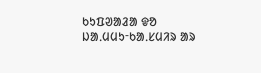ᱠᱩᱯᱣᱟᱲᱟ ᱫᱚ ᱡᱟᱹᱢᱢᱩᱼᱠᱟᱹᱥᱢᱤᱨ ᱟᱨ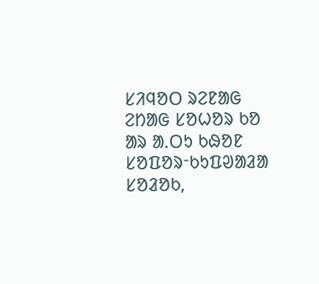ᱥᱤᱧᱚᱛ ᱨᱮᱱᱟᱜ ᱮᱴᱟᱜ ᱥᱚᱦᱚᱨ ᱠᱚ ᱟᱨ ᱟᱹᱛᱩ ᱠᱷᱚᱱ ᱥᱚᱯᱚᱨᱼᱠᱩᱯᱣᱟᱲᱟ ᱥᱚᱲᱚᱠ,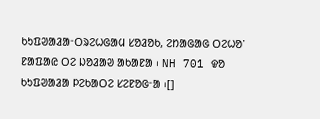ᱠᱩᱯᱣᱟᱲᱟᱼᱛᱨᱮᱦᱜᱟᱢ ᱥᱚᱲᱚᱠ, ᱮᱴᱟᱜᱟᱜ ᱛᱮᱦᱚᱸ ᱱᱟᱯᱟᱭ ᱛᱮ ᱡᱚᱲᱟᱣ ᱟᱠᱟᱱᱟ ᱾ NH 701 ᱫᱚ ᱠᱩᱯᱣᱟᱲᱟ ᱞᱮᱠᱟᱛᱮ ᱥᱮᱱᱚᱜᱼᱟ ᱾[]